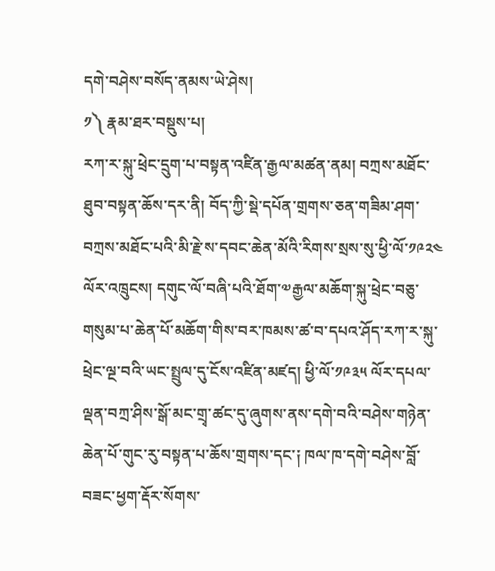དགེ་བཤེས་བསོད་ནམས་ཡེ་ཤེས།
༡༽ རྣམ་ཐར་བསྡུས་པ།
རཀ་ར་སྐུ་ཕྲེང་དྲུག་པ་བསྟན་འཛིན་རྒྱལ་མཚན་ནམ། བཀྲས་མཐོང་ཐུབ་བསྟན་ཆོས་དར་ནི། བོད་ཀྱི་སྡེ་དཔོན་གྲགས་ཅན་གཟིམ་ཤག་བཀྲས་མཐོང་པའི་མི་རྗེ་ས་དབང་ཆེན་མོའི་རིགས་སྲས་སུ་ཕྱི་ལོ་༡༩༢༤ ལོར་འཁྲུངས། དགུང་ལོ་བཞི་པའི་ཐོག་༧རྒྱལ་མཆོག་སྐུ་ཕྲེང་བཅུ་གསུམ་པ་ཆེན་པོ་མཆོག་གིས་བར་ཁམས་ཚ་བ་དཔའ་ཤོད་རཀ་ར་སྐུ་ཕྲེང་ལྔ་བའི་ཡང་སྤྲུལ་དུ་ངོས་འཛིན་མཛད། ཕྱི་ལོ་༡༩༣༥ ལོར་དཔལ་ལྡན་བཀྲ་ཤིས་སྒོ་མང་གྲྭ་ཚང་དུ་ཞུགས་ནས་དགེ་བའི་བཤེས་གཉེན་ཆེན་པོ་གུང་རུ་བསྟན་པ་ཆོས་གྲགས་དང་༏ ཁལ་ཁ་དགེ་བཤེས་བློ་བཟང་ཕྱག་རྡོར་སོགས་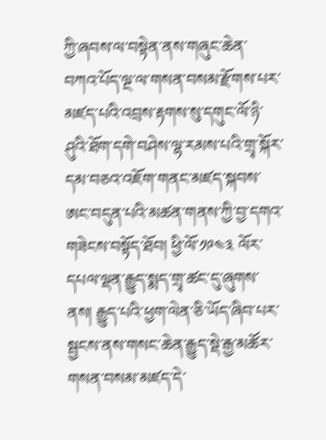ཀྱི་ཞབས་ལ་བསྟེན་ནས་གཞུང་ཆེན་བཀའ་པོད་ལྔ་ལ་གསན་བསམ་རྫོགས་པར་མཛད་པའི་འབྲས་རྟགས་སུ་དགུང་ལོ་ཉི་ཤུའི་ཐོག་དགེ་བཤེས་ལྷ་རམས་པའི་གྲྭ་སྐོར་དམ་བཅའ་འཇོག་གནང་མཛད་སྐབས་ཨང་བདུན་པའི་མཚན་གནས་ཀྱི་བྱ་དགའ་གཟེངས་བསྟོད་ཐོབ། ཕྱི་ལོ་༡༩༤༣ ལོར་དཔལ་ལྡན་རྒྱུད་སྨད་གྲྭ་ཚང་དུ་ཞུགས་ནས། རྒྱུད་པའི་ཕྱག་ལེན་ཅི་ཡོད་ཞིབ་པར་སྦྱངས་ནས་གསང་ཆེན་རྒྱུད་སྡེ་རྒྱ་མཚོར་གསན་བསམ་མཛད་དེ་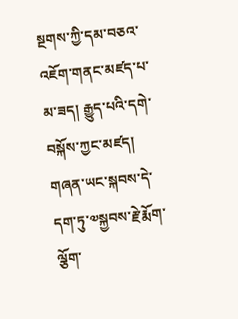སྔགས་ཀྱི་དམ་བཅའ་འཇོག་གནང་མཛད་པ་མ་ཟད། རྒྱུད་པའི་དགེ་བསྐོས་ཀྱང་མཛད།
གཞན་ཡང་སྐབས་དེ་དག་ཏུ་༧སྐྱབས་རྗེ་རྨོག་ལྕོག་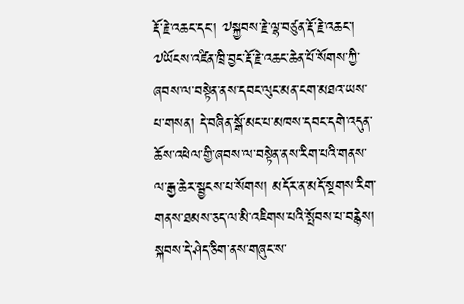རྡོ་རྗེ་འཆང་དང་། ༧སྐྱབས་རྗེ་ལྷ་བཙུན་རྡོ་རྗེ་འཆང་། ༧ཡོངས་འཛིན་ཁྲི་བྱང་རྡོ་རྗེ་འཆང་ཆེན་པོ་སོགས་ཀྱི་ཞབས་ལ་བསྟེན་ནས་དབང་ལུང་མན་ངག་མཐའ་ཡས་པ་གསན། དེ་བཞིན་སྒོ་མང་པ་མཁས་དབང་དགེ་འདུན་ཆོས་འཕེལ་གྱི་ཞབས་ལ་བསྟེན་ནས་རིག་པའི་གནས་ལ་རྒྱ་ཆེར་སྦྱངས་པ་སོགས། མདོར་ན་མདོ་སྔགས་རིག་གནས་ཐམས་ཅད་ལ་མི་འཇིགས་པའི་སྤོབས་པ་བརྙེས། སྐབས་དེ་ཤེད་ཅིག་ནས་གཞུང་ས་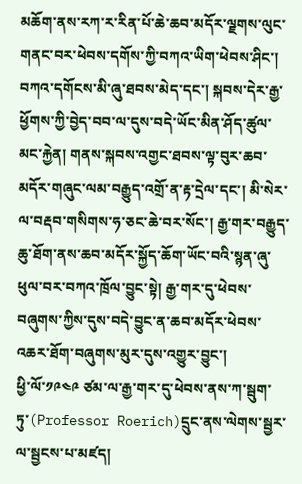མཆོག་ནས་རཀ་ར་རིན་པོ་ཆེ་ཆབ་མདོར་ལྗགས་ལུང་གནང་བར་ཕེབས་དགོས་ཀྱི་བཀའ་ཡིག་ཕེབས་ཤིང་། བཀའ་དགོངས་མི་ཞུ་ཐབས་མེད་དང་། སྐབས་དེར་རྒྱ་ཕྱོགས་ཀྱི་བྱེད་བབ་ལ་དུས་བདེ་ཡོང་མིན་ཤོད་ཚུལ་མང་རྐྱེན། གནས་སྐབས་འགྱང་ཐབས་ལྟ་བུར་ཆབ་མདོར་གཞུང་ལམ་བརྒྱུད་འགྲོ་ན་རྟ་དྲེལ་དང་། མི་སེར་ལ་བརྡབ་གསིགས་ཧ་ཅང་ཆེ་བར་སོང་། རྒྱ་གར་བརྒྱུད་ཆུ་ཐོག་ནས་ཆབ་མདོར་སྐྱོད་ཆོག་ཡོང་བའི་སྙན་ཞུ་ཕུལ་བར་བཀའ་ཁྲོལ་བྱུང་སྟེ། རྒྱ་གར་དུ་ཕེབས་བཞུགས་ཀྱིས་དུས་བདེ་བྱུང་ན་ཆབ་མདོར་ཕེབས་འཆར་ཐོག་བཞུགས་མུར་དུས་འགྱུར་བྱུང་།
ཕྱི་ལོ་༡༩༤༩ ཙམ་ལ་རྒྱ་གར་དུ་ཕེབས་ནས་ཀ་སྦུག་ཏུ་(Professor Roerich)དྲུང་ནས་ལེགས་སྦྱར་ལ་སྦྱངས་པ་མཛད།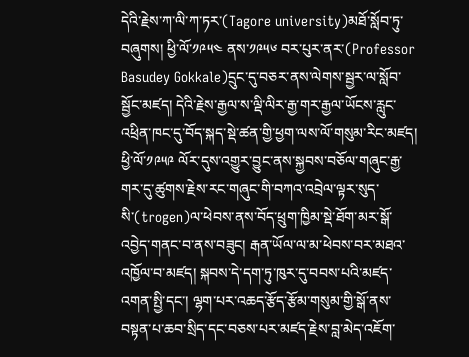དེའི་རྗེས་ཀ་ལི་ཀ་ཏར་(Tagore university)མཐོ་སློབ་ཏུ་བཞུགས། ཕྱི་ལོ་༡༩༥༤ ནས་༡༩༥༦ བར་པུར་ནར་(Professor Basudey Gokkale)དྲུང་དུ་བཅར་ནས་ལེགས་སྦྱར་ལ་སློབ་སྦྱོང་མཛད། དེའི་རྗེས་རྒྱལ་ས་ལྡི་ལིར་རྒྱ་གར་རྒྱལ་ཡོངས་རླུང་འཕྲིན་ཁང་དུ་བོད་སྐད་སྡེ་ཚན་གྱི་ཕྱག་ལས་ལོ་གསུམ་རིང་མཛད། ཕྱི་ལོ་༡༩༥༩ ལོར་དུས་འགྱུར་བྱུང་ནས་སྐྱབས་བཅོལ་གཞུང་རྒྱ་གར་དུ་ཚུགས་རྗེས་རང་གཞུང་གི་བཀའ་འབྲེལ་ལྟར་སུད་སི་(trogen)ལ་ཕེབས་ནས་བོད་ཕྲུག་ཁྱིམ་སྡེ་ཐོག་མར་སྒོ་འབྱེད་གནང་བ་ནས་བཟུང། རྒན་ཡོལ་ལ་མ་ཕེབས་བར་མཐའ་འཁྱོལ་བ་མཛད། སྐབས་དེ་དག་ཏུ་ཁུར་དུ་བབས་པའི་མཛད་འགན་སྤྱི་དང་། ལྷག་པར་འཆད་རྩོད་རྩོམ་གསུམ་གྱི་སྒོ་ནས་བསྟན་པ་ཆབ་སྲིད་དང་བཅས་པར་མཛད་རྗེས་བླ་མེད་འཇོག་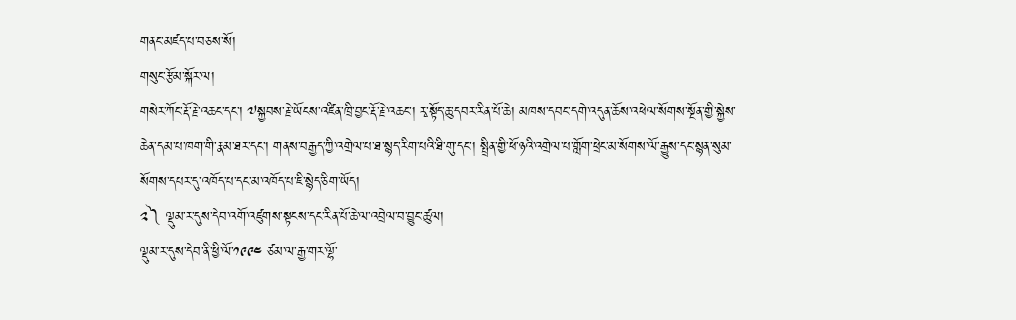གནང་མཛད་པ་བཅས་སོ།
གསུང་རྩོམ་སྐོར་ལ།
གསེར་ཀོང་རྡོ་རྗེ་འཆང་དང་། ༧སྐྱབས་རྗེ་ཡོངས་འཛིན་ཁྲི་བྱང་རྡོ་རྗེ་འཆང་། རྭ་སྟོད་ཆུ་དབར་རིན་པོ་ཆེ། མཁས་དབང་དགེ་འདུན་ཆོས་འཕེལ་སོགས་སྔོན་གྱི་སྐྱེས་ཆེན་དམ་པ་ཁག་གི་རྣམ་ཐར་དང་། གནས་བརྒྱད་ཀྱི་འགྲེལ་པ་ཐ་སྙད་རིག་པའི་ཐི་གུ་དང་། སྤྲིན་གྱི་ཕོ་ཉའི་འགྲེལ་པ་གློག་ཕྲེང་མ་སོགས་ལོ་རྒྱུས་དང་སྙན་སུམ་སོགས་དཔར་དུ་འཁོད་པ་དང་མ་འཁོད་པ་ཇི་སྙེད་ཅིག་ཡོད།
༢༽ ལྡུམ་ར་དུས་དེབ་འགོ་འཛུགས་སྟངས་དང་རིན་པོ་ཆེ་ལ་འབྲེལ་བ་བྱུང་ཚུལ།
ལྡུམ་ར་དུས་དེབ་ནི་ཕྱི་ལོ་༡༩༩༤ ཙམ་ལ་རྒྱ་གར་ལྷོ་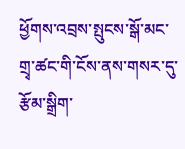ཕྱོགས་འབྲས་སྤུངས་སྒོ་མང་གྲྭ་ཚང་གི་ངོས་ནས་གསར་དུ་རྩོམ་སྒྲིག་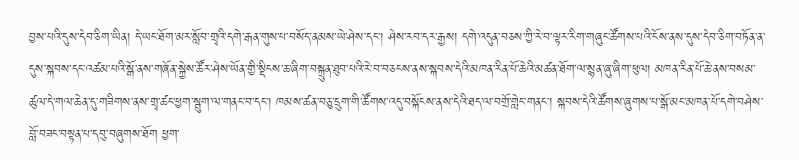བྱས་པའི་དུས་དེབ་ཅིག་ཡིན། དེ་ཡང་ཐོག་མར་སློབ་གྲྭའི་དགེ་རྒན་གུས་པ་བསོད་ནམས་ཡེ་ཤེས་དང་། ཤེས་རབ་དར་རྒྱས། དགེ་འདུན་བཅས་ཀྱི་རེ་བ་ལྟར་རིག་གཞུང་ཚོགས་པའི་ངོས་ནས་དུས་དེབ་ཅིག་བཏོན་ན་དུས་སྐབས་དང་འཚམ་པའི་སྒོ་ནས་གཞོན་སྐྱེས་ཚོར་ཤེས་ཡོན་གྱི་སྡིངས་ཆ་ཞིག་བསྐྲུན་ཐུབ་པའི་རེ་བ་བཅངས་ནས་སྐབས་དེའི་མཁན་རིན་པོ་ཆེའི་མཚན་ཐོག་ལ་སྙན་ཞུ་ཞིག་ཕུལ། མཁན་རིན་པོ་ཆེ་ནས་བསམ་ཚུལ་དེ་གལ་ཆེན་དུ་གཟིགས་ནས་གྲྭ་ཚང་ཕྱག་སྦུག་ལ་གནང་བ་དང་། ཁམས་ཚན་བཅུ་དྲུག་གི་ཚོགས་འདུ་བསྐོངས་ནས་དེའི་ཐད་ལ་བགྲོ་གླེང་གནང་། སྐབས་དེའི་ཚོགས་ཞུགས་པ་སྒོ་མང་མཁན་པོ་དགེ་བཤེས་བློ་བཟང་བསྟན་པ་དབུ་བཞུགས་ཐོག ཕྱག་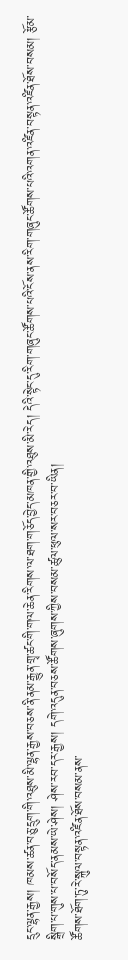དྲུང་ལྷན་རྒྱས། ཁམས་ཚན་བཅུ་དྲུག་གི་འཐུས་མི་ལྷན་རྒྱས་བཅས་ནི་ནམ་རྒྱུན་གྲྭ་ཚང་གི་གལ་ཆེན་རིགས་ལ་ཐག་གཅོད་བྱེད་མཁན་གྱི་འཐུས་མི་རེད། དེའི་སྟེང་དུ་རིག་གཞུང་ཚོགས་པའི་ངོས་ནས་རིག་གཞུང་ཚོགས་པའི་འགན་འཛིན་བསྟན་འཛིན་ཐོས་བསམ། རྩོམ་སྒྲིག་པ་གུས་པ་བསོད་ནམས་ཡེ་ཤེས། ཤེས་རབ་དར་རྒྱས། དགེ་འདུན་བཅས་ཚོགས་ཞུགས་ཀྱིས་བསམ་ཚུལ་ཕུལ་སར་བཅར་བ་ཡིན།
ཚོགས་ཐོག་ཏུ་རེ་སྐུལ་བསྟན་འཛིན་ཐོས་བསམ་ནས་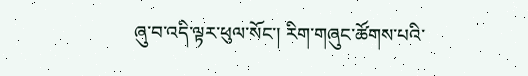ཞུ་བ་འདི་ལྟར་ཕུལ་སོང་། རིག་གཞུང་ཚོགས་པའི་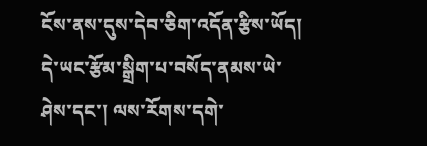ངོས་ནས་དུས་དེབ་ཅིག་འདོན་རྩིས་ཡོད། དེ་ཡང་རྩོམ་སྒྲིག་པ་བསོད་ནམས་ཡེ་ཤེས་དང་། ལས་རོགས་དགེ་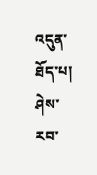འདུན་ཐོད་པ། ཤེས་རབ་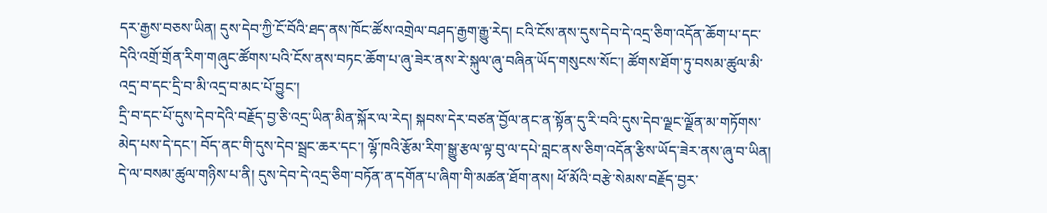དར་རྒྱས་བཅས་ཡིན། དུས་དེབ་ཀྱི་ངོ་བོའི་ཐད་ནས་ཁོང་ཚོས་འགྲེལ་བཤད་རྒྱག་རྒྱུ་རེད། ངའི་ངོས་ནས་དུས་དེབ་དེ་འདྲ་ཅིག་འདོན་ཆོག་པ་དང་དེའི་འགྲོ་གྲོན་རིག་གཞུང་ཚོགས་པའི་ངོས་ནས་བཏང་ཆོག་པ་ཞུ་ཟེར་ནས་རེ་སྐུལ་ཞུ་བཞིན་ཡོད་གསུངས་སོང་། ཚོགས་ཐོག་ཏུ་བསམ་ཚུལ་མི་འདྲ་བ་དང་དྲི་བ་མི་འདྲ་བ་མང་པོ་བྱུང་།
དྲི་བ་དང་པོ་དུས་དེབ་དེའི་བརྗོད་བྱ་ཅི་འདྲ་ཡིན་མིན་སྐོར་ལ་རེད། སྐབས་དེར་བཙན་བྱོལ་ནང་ན་སྟོན་དུ་རི་བའི་དུས་དེབ་ལྗང་ལྗོན་མ་གཏོགས་མེད་པས་དེ་དང་། བོད་ནང་གི་དུས་དེབ་སྦྲང་ཆར་དང་། ལྷོ་ཁའི་རྩོམ་རིག་སྒྱུ་རྩལ་ལྟ་བུ་ལ་དཔེ་བླང་ནས་ཅིག་འདོན་རྩིས་ཡོད་ཟེར་ནས་ཞུ་བ་ཡིན། དེ་ལ་བསམ་ཚུལ་གཉིས་པ་ནི། དུས་དེབ་དེ་འདྲ་ཅིག་བཏོན་ན་དགོན་པ་ཞིག་གི་མཚན་ཐོག་ནས། ཕོ་མོའི་བརྩེ་སེམས་བརྗོད་བྱར་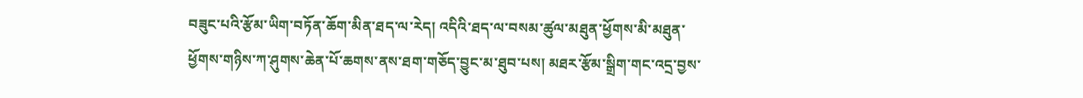བཟུང་པའི་རྩོམ་ཡིག་བཏོན་ཆོག་མིན་ཐད་ལ་རེད། འདིའི་ཐད་ལ་བསམ་ཚུལ་མཐུན་ཕྱོགས་མི་མཐུན་ཕྱོགས་གཉིས་ཀ་ཤུགས་ཆེན་པོ་ཆགས་ནས་ཐག་གཅོད་བྱུང་མ་ཐུབ་པས། མཐར་རྩོམ་སྒྲིག་གང་འདྲ་བྱས་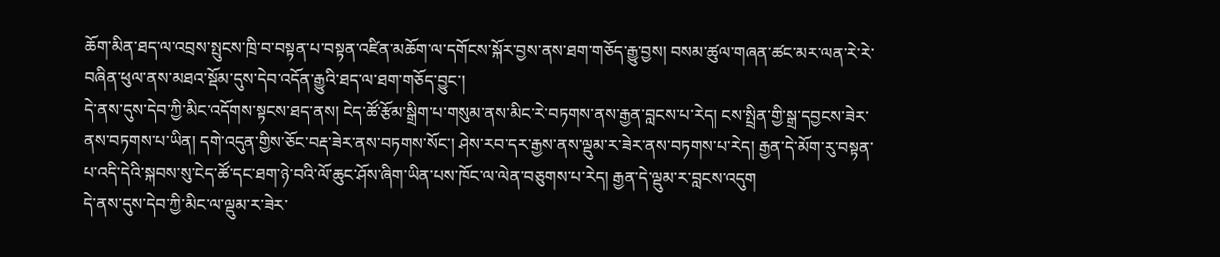ཆོག་མིན་ཐད་ལ་འབྲས་སྤུངས་ཁྲི་བ་བསྟན་པ་བསྟན་འཛིན་མཆོག་ལ་དགོངས་སྐོར་བྱས་ནས་ཐག་གཅོད་རྒྱུ་བྱས། བསམ་ཚུལ་གཞན་ཚང་མར་ལན་རེ་རེ་བཞིན་ཕུལ་ནས་མཐའ་སྡོམ་དུས་དེབ་འདོན་རྒྱུའི་ཐད་ལ་ཐག་གཅོད་བྱུང་།
དེ་ནས་དུས་དེབ་ཀྱི་མིང་འདོགས་སྟངས་ཐད་ནས། ངེད་ཚོ་རྩོམ་སྒྲིག་པ་གསུམ་ནས་མིང་རེ་བཏགས་ནས་རྒྱན་བླངས་པ་རེད། ངས་སྤྲིན་གྱི་སྒྲ་དབྱངས་ཟེར་ནས་བཏགས་པ་ཡིན། དགེ་འདུན་གྱིས་ཅོང་བརྡ་ཟེར་ནས་བཏགས་སོང་། ཤེས་རབ་དར་རྒྱས་ནས་ལྡུམ་ར་ཟེར་ནས་བཏགས་པ་རེད། རྒྱན་དེ་མོག་རུ་བསྟན་པ་འདི་དེའི་སྐབས་སུ་ངེད་ཚོ་དང་ཐག་ཉེ་བའི་ལོ་ཆུང་ཤོས་ཞིག་ཡིན་པས་ཁོང་ལ་ལེན་བཅུགས་པ་རེད། རྒྱན་དེ་ལྡུམ་ར་བླངས་འདུག
དེ་ནས་དུས་དེབ་ཀྱི་མིང་ལ་ལྡུམ་ར་ཟེར་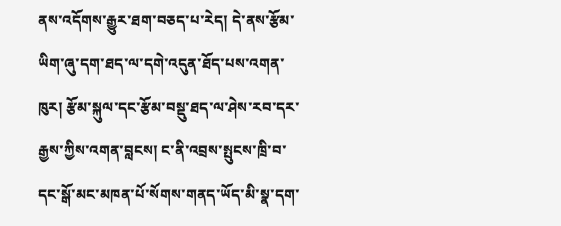ནས་འདོགས་རྒྱུར་ཐག་བཅད་པ་རེད། དེ་ནས་རྩོམ་ཡིག་ཞུ་དག་ཐད་ལ་དགེ་འདུན་ཐོད་པས་འགན་ཁུར། རྩོམ་སྐུལ་དང་རྩོམ་བསྡུ་ཐད་ལ་ཤེས་རབ་དར་རྒྱས་ཀྱིས་འགན་བླངས། ང་ནི་འབྲས་སྤུངས་ཁྲི་བ་དང་སྒོ་མང་མཁན་པོ་སོགས་གནད་ཡོད་མི་སྣ་དག་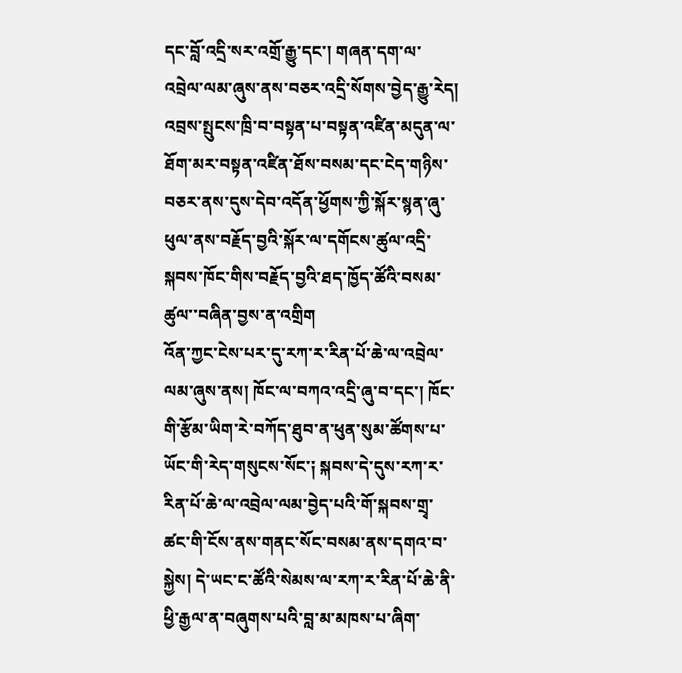དང་བློ་འདྲི་སར་འགྲོ་རྒྱུ་དང་། གཞན་དག་ལ་འབྲེལ་ལམ་ཞུས་ནས་བཅར་འདྲི་སོགས་བྱེད་རྒྱུ་རེད།
འབྲས་སྤུངས་ཁྲི་བ་བསྟན་པ་བསྟན་འཛིན་མདུན་ལ་ཐོག་མར་བསྟན་འཛིན་ཐོས་བསམ་དང་ངེད་གཉིས་བཅར་ནས་དུས་དེབ་འདོན་ཕྱོགས་ཀྱི་སྐོར་སྙན་ཞུ་ཕུལ་ནས་བརྗོད་བྱའི་སྐོར་ལ་དགོངས་ཚུལ་འདྲི་སྐབས་ཁོང་གིས་བརྗོད་བྱའི་ཐད་ཁྱོད་ཚོའི་བསམ་ཚུལ་་བཞིན་བྱས་ན་འགྲིག
འོན་ཀྱང་ངེས་པར་དུ་རཀ་ར་རིན་པོ་ཆེ་ལ་འབྲེལ་ལམ་ཞུས་ནས། ཁོང་ལ་བཀའ་འདྲི་ཞུ་བ་དང་། ཁོང་གི་རྩོམ་ཡིག་རེ་བཀོད་ཐུབ་ན་ཕུན་སུམ་ཚོགས་པ་ཡོང་གི་རེད་གསུངས་སོང་༏ སྐབས་དེ་དུས་རཀ་ར་རིན་པོ་ཆེ་ལ་འབྲེལ་ལམ་བྱེད་པའི་གོ་སྐབས་གྲྭ་ཚང་གི་ངོས་ནས་གནང་སོང་བསམ་ནས་དགའ་བ་སྐྱེས། དེ་ཡང་ང་ཚོའི་སེམས་ལ་རཀ་ར་རིན་པོ་ཆེ་ནི་ཕྱི་རྒྱལ་ན་བཞུགས་པའི་བླ་མ་མཁས་པ་ཞིག་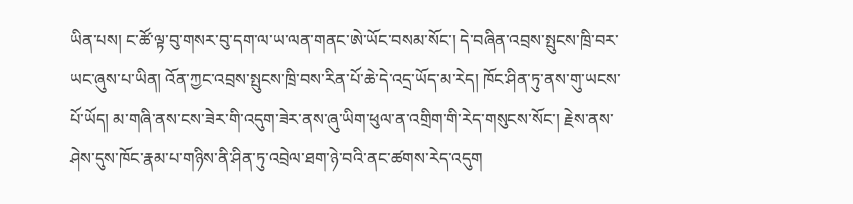ཡིན་པས། ང་ཚོ་ལྟ་བུ་གསར་བུ་དག་ལ་ཡ་ལན་གནང་ཨེ་ཡོང་བསམ་སོང་། དེ་བཞིན་འབྲས་སྤུངས་ཁྲི་བར་ཡང་ཞུས་པ་ཡིན། འོན་ཀྱང་འབྲས་སྤུངས་ཁྲི་བས་རིན་པོ་ཆེ་དེ་འདྲ་ཡོད་མ་རེད། ཁོང་ཤིན་ཏུ་ནས་གུ་ཡངས་པོ་ཡོད། མ་གཞི་ནས་ངས་ཟེར་གི་འདུག་ཟེར་ནས་ཞུ་ཡིག་ཕུལ་ན་འགྲིག་གི་རེད་གསུངས་སོང་། རྗེས་ནས་ཤེས་དུས་ཁོང་རྣམ་པ་གཉིས་ནི་ཤིན་ཏུ་འབྲེལ་ཐག་ཉེ་བའི་ནང་ཚགས་རེད་འདུག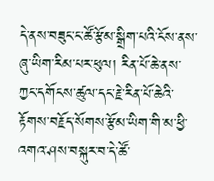དེ་ནས་བཟུང་ང་ཚོ་རྩོམ་སྒྲིག་པའི་ངོས་ནས་ཞུ་ཡིག་རིམ་པར་ཕུལ། རིན་པོ་ཆེ་ནས་ཀྱང་དགོངས་ཚུལ་དང་རྗེ་རིན་པོ་ཆེའི་རྟོགས་བརྗོད་སོགས་རྩོམ་ཡིག་གི་མ་ཕྱི་འགའ་ཤས་བསྐུར་བ་དེ་ཚོ་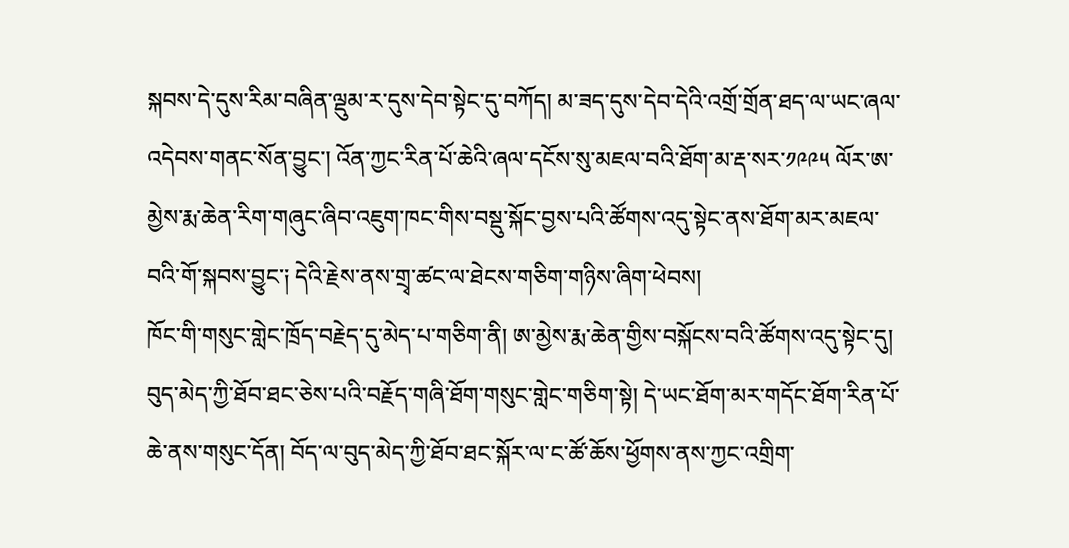སྐབས་དེ་དུས་རིམ་བཞིན་ལྡུམ་ར་དུས་དེབ་སྟེང་དུ་བཀོད། མ་ཟད་དུས་དེབ་དེའི་འགྲོ་གྲོན་ཐད་ལ་ཡང་ཞལ་འདེབས་གནང་སོན་བྱུང་། འོན་ཀྱང་རིན་པོ་ཆེའི་ཞལ་དངོས་སུ་མཇལ་བའི་ཐོག་མ་རྡ་སར་༡༩༩༥ ལོར་ཨ་མྱེས་རྨ་ཆེན་རིག་གཞུང་ཞིབ་འཇུག་ཁང་གིས་བསྡུ་སྐོང་བྱས་པའི་ཚོགས་འདུ་སྟེང་ནས་ཐོག་མར་མཇལ་བའི་གོ་སྐབས་བྱུང་༏ དེའི་རྗེས་ནས་གྲྭ་ཚང་ལ་ཐེངས་གཅིག་གཉིས་ཞིག་ཕེབས།
ཁོང་གི་གསུང་གླེང་ཁྲོད་བརྗེད་དུ་མེད་པ་གཅིག་ནི། ཨ་མྱེས་རྨ་ཆེན་གྱིས་བསྐོངས་བའི་ཚོགས་འདུ་སྟེང་དུ། བུད་མེད་ཀྱི་ཐོབ་ཐང་ཅེས་པའི་བརྗོད་གཞི་ཐོག་གསུང་གླེང་གཅིག་སྟེ། དེ་ཡང་ཐོག་མར་གདོང་ཐོག་རིན་པོ་ཆེ་ནས་གསུང་དོན། བོད་ལ་བུད་མེད་ཀྱི་ཐོབ་ཐང་སྐོར་ལ་ང་ཚོ་ཆོས་ཕྱོགས་ནས་ཀྱང་འགྲིག་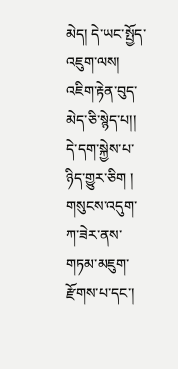མེད། དེ་ཡང་སྤྱོད་འཇུག་ལས། འཇིག་རྟེན་བུད་མེད་ཅི་སྙེད་པ།། དེ་དག་སྐྱེས་པ་ཉིད་གྱུར་ཅིག ། གསུངས་འདུག་ཀ་ཟེར་ནས་གཏམ་མཇུག་རྫོགས་པ་དང་།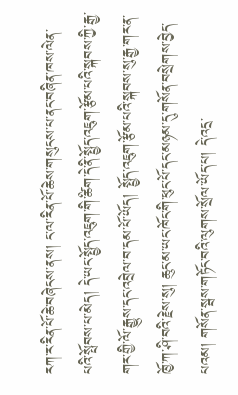རཀ་ར་རིན་པོ་ཆེ་བཞེངས་ནས། ང་ལ་རིན་པོ་ཆེས་གསུངས་པ་ནང་བཞིན་ཁས་ལེན་པའི་སྤོབས་པ་མེད། དེ་ཡང་སྤྱོད་འཇུག་གི་ཚིག་དེ་ནི་སྤྱོད་འཇུག་རྩོམ་པའི་སྐབས་ཀྱི་རྒྱ་གར་གྱི་ལོ་རྒྱུས་དང་འབྲེལ་བ་དམ་པོ་ཡོད། སྤྱོད་འཇུག་རྩོམ་པའི་སྐབས་སུ་རྒྱ་གར་ན་ཁྱོ་ཀ་ཤི་བའི་རྗེས་སུ། ཆུང་མ་ཡང་ཁོང་གི་ཕུང་པོ་དང་མཉམ་དུ་གསོན་བསྲེགས་བྱེད་པའམ། གསོན་སྦས་གཏོང་བའི་ལུགས་སྲོལ་ཡོད་པ། དེ་འདྲ་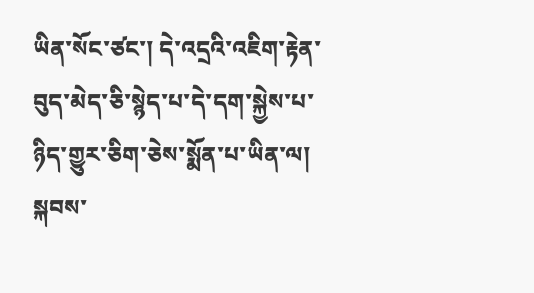ཡིན་སོང་ཙང་། དེ་འདྲའི་འཇིག་རྟེན་བུད་མེད་ཅི་སྙེད་པ་དེ་དག་སྐྱེས་པ་ཉིད་གྱུར་ཅིག་ཅེས་སྨོན་པ་ཡིན་ལ། སྐབས་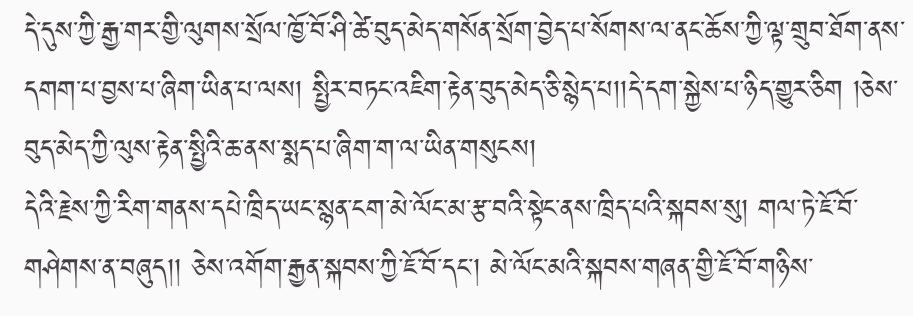དེ་དུས་ཀྱི་རྒྱ་གར་གྱི་ལུགས་སྲོལ་ཁྱོ་བོ་ཤི་ཚེ་བུད་མེད་གསོན་སྲོག་བྱེད་པ་སོགས་ལ་ནང་ཆོས་ཀྱི་ལྟ་གྲུབ་ཐོག་ནས་དགག་པ་བྱས་པ་ཞིག་ཡིན་པ་ལས། སྤྱིར་བཏང་འཇིག་རྟེན་བུད་མེད་ཅི་སྙེད་པ།།དེ་དག་སྐྱེས་པ་ཉིད་གྱུར་ཅིག །ཅེས་བུད་མེད་ཀྱི་ལུས་རྟེན་སྤྱིའི་ཆ་ནས་སྨད་པ་ཞིག་ག་ལ་ཡིན་གསུངས།
དེའི་རྗེས་ཀྱི་རིག་གནས་དཔེ་ཁྲིད་ཡང་སྙན་ངག་མེ་ལོང་མ་རྩ་བའི་སྟེང་ནས་ཁྲིད་པའི་སྐབས་སུ། གལ་ཏེ་ཇོ་བོ་གཤེགས་ན་བཞུད།། ཅེས་འགོག་རྒྱན་སྐབས་ཀྱི་ཇོ་བོ་དང་། མེ་ལོང་མའི་སྐབས་གཞན་གྱི་ཇོ་བོ་གཉིས་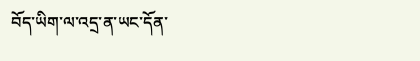བོད་ཡིག་ལ་འདྲ་ན་ཡང་དོན་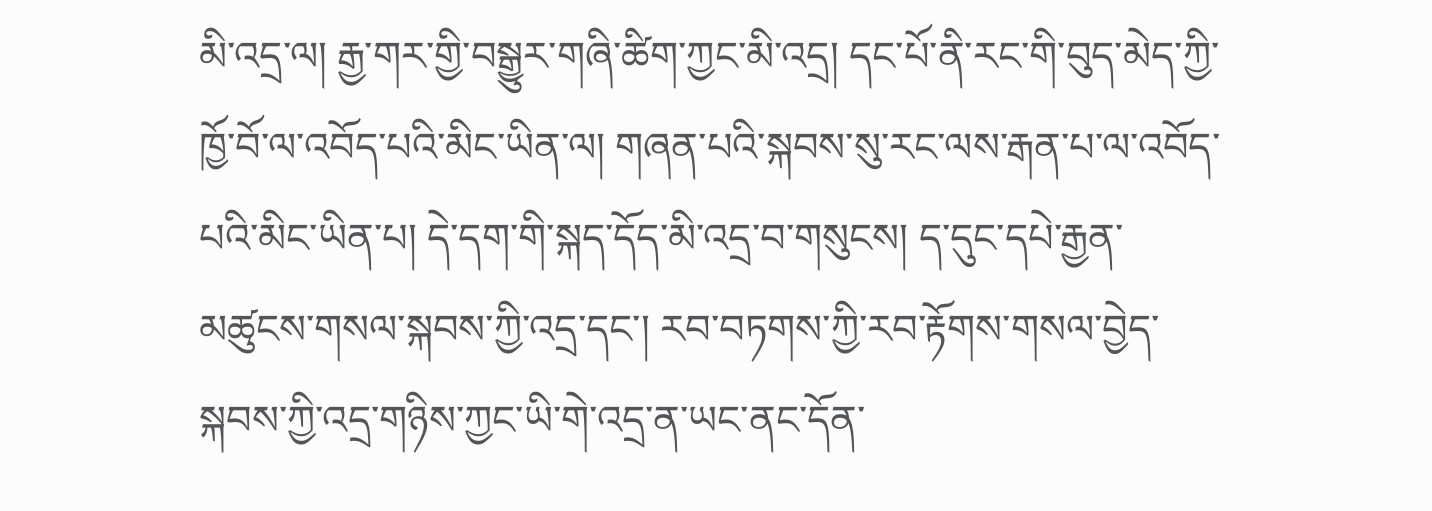མི་འདྲ་ལ། རྒྱ་གར་གྱི་བསྒྱུར་གཞི་ཚིག་ཀྱང་མི་འདྲ། དང་པོ་ནི་རང་གི་བུད་མེད་ཀྱི་ཁྱོ་བོ་ལ་འབོད་པའི་མིང་ཡིན་ལ། གཞན་པའི་སྐབས་སུ་རང་ལས་རྒན་པ་ལ་འབོད་པའི་མིང་ཡིན་པ། དེ་དག་གི་སྐད་དོད་མི་འདྲ་བ་གསུངས། ད་དུང་དཔེ་རྒྱན་མཚུངས་གསལ་སྐབས་ཀྱི་འདྲ་དང་། རབ་བཏགས་ཀྱི་རབ་རྟོགས་གསལ་བྱེད་སྐབས་ཀྱི་འདྲ་གཉིས་ཀྱང་ཡི་གེ་འདྲ་ན་ཡང་ནང་དོན་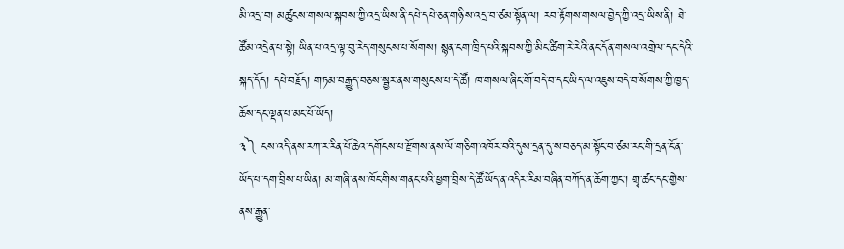མི་འདྲ་བ། མཚུངས་གསལ་སྐབས་ཀྱི་འདྲ་ཡིས་ནི་དཔེ་དཔེ་ཅན་གཉིས་འདྲ་བ་ཙམ་སྟོན་ལ། རབ་རྟོགས་གསལ་བྱེད་ཀྱི་འདྲ་ཡིས་ནི། ཐེ་ཚོམ་འདྲེན་པ་སྟེ། ཡིན་པ་འདྲ་ལྟ་བུ་རེད་གསུངས་པ་སོགས། སྙན་ངག་ཁྲིད་པའི་སྐབས་ཀྱི་མིང་ཚིག་རེ་རེའི་ནང་དོན་གསལ་འགྲེལ་དང་དེའི་སྐད་དོད། དཔེ་བརྗོད། གཏམ་བརྒྱུད་བཅས་སྦྱར་ནས་གསུངས་པ་དེ་ཚོ། ཁ་གསལ་ཞིང་གོ་བདེ་བ་དང་ཡིད་ལ་འཇུས་བདེ་བ་སོགས་ཀྱི་ཁྱད་ཆོས་དང་ལྡན་པ་མང་པོ་ཡོད།
༣༽ ངས་འདི་ནས་རཀ་ར་རིན་པོ་ཆེའ་དགོངས་པ་རྫོགས་ནས་ལོ་གཅིག་འཁོར་བའི་དུས་དྲན་དུ་ས་བཅད་མ་སྟོང་བ་ཙམ་རང་གི་དྲན་ངོ་ན་ཡོད་པ་དག་བྲིས་པ་ཡིན། མ་གཞི་ནས་ཁོང་གིས་གནང་པའི་ཕྱག་བྲིས་དེ་ཚོ་ཡོད་ན་འདིར་རིམ་བཞིན་བཀོད་ན་ཆོག་ཀྱང་། གྲྭ་ཚང་དང་གྱེས་ནས་རྒྱུན་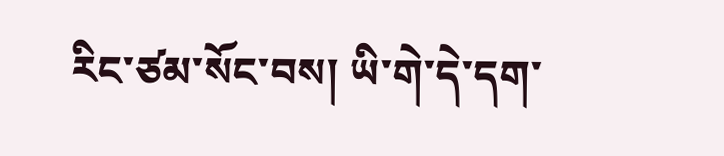རིང་ཙམ་སོང་བས། ཡི་གེ་དེ་དག་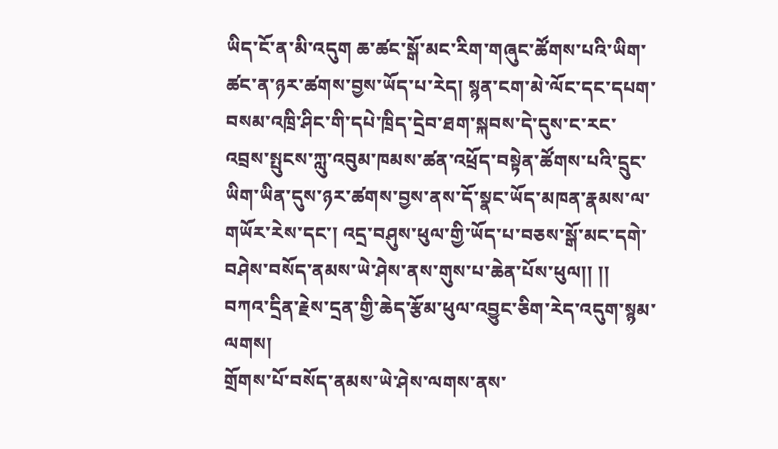ཡིད་ངོ་ན་མི་འདུག ཆ་ཚང་སྒོ་མང་རིག་གཞུང་ཚོགས་པའི་ཡིག་ཚང་ན་ཉར་ཚགས་བྱས་ཡོད་པ་རེད། སྙན་ངག་མེ་ལོང་དང་དཔག་བསམ་འཁྲི་ཤིང་གི་དཔེ་ཁྲིད་དྲེབ་ཐག་སྐབས་དེ་དུས་ང་རང་འབྲས་སྤུངས་ཀླུ་འབུམ་ཁམས་ཚན་འཕྲོད་བསྟེན་ཚོགས་པའི་དྲུང་ཡིག་ཡིན་དུས་ཉར་ཚགས་བྱས་ནས་དོ་སྣང་ཡོད་མཁན་རྣམས་ལ་གཡོར་རེས་དང་། འདྲ་བཤུས་ཕུལ་གྱི་ཡོད་པ་བཅས་སྒོ་མང་དགེ་བཤེས་བསོད་ནམས་ཡེ་ཤེས་ནས་གུས་པ་ཆེན་པོས་ཕུལ།། །།
བཀའ་དྲིན་རྗེས་དྲན་གྱི་ཆེད་རྩོམ་ཕུལ་འབྱུང་ཅིག་རེད་འདུག་སྙམ་ལགས།
གྲོགས་པོ་བསོད་ནམས་ཡེ་ཤེས་ལགས་ནས་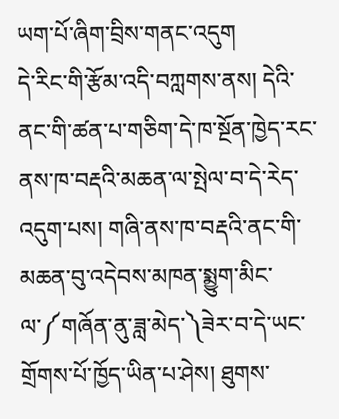ཡག་པོ་ཞིག་བྲིས་གནང་འདུག
དེ་རིང་གི་རྩོམ་འདི་བཀླགས་ནས། དེའི་ནང་གི་ཚན་པ་གཅིག་དེ་ཁ་སྔོན་ཁྱེད་རང་ནས་ཁ་བརྡའི་མཆན་ལ་སྤེལ་བ་དེ་རེད་འདུག་པས། གཞི་ནས་ཁ་བརྡའི་ནང་གི་མཆན་བུ་འདེབས་མཁན་སྨྱུག་མིང་ལ་༼གཞོན་ནུ་ཟླ་མེད་༽ཟེར་བ་དེ་ཡང་གྲོགས་པོ་ཁྱོད་ཡིན་པ་ཤེས། ཐུགས་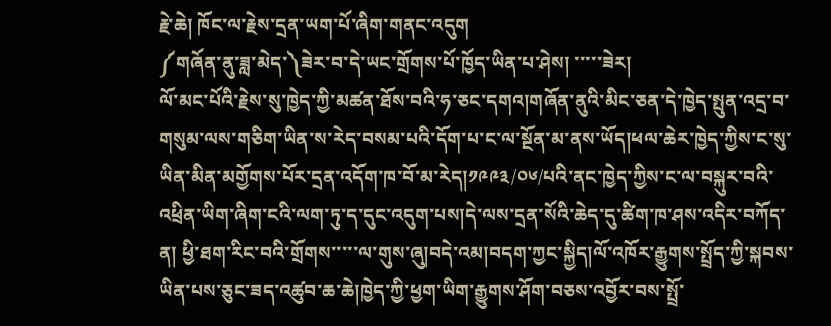རྗེ་ཆེ། ཁོང་ལ་རྗེས་དྲན་ཡག་པོ་ཞིག་གནང་འདུག
༼གཞོན་ནུ་ཟླ་མེད་༽ཟེར་བ་དེ་ཡང་གྲོགས་པོ་ཁྱོད་ཡིན་པ་ཤེས། ་་་་་ཟེར།
ལོ་མང་པོའི་རྗེས་སུ་ཁྱེད་ཀྱི་མཚན་ཐོས་བའི་ཧ་ཅང་དགའ།གཞོན་ནུའི་མིང་ཅན་དེ་ཁྱེད་སྤུན་འདྲ་བ་གསུམ་ལས་གཅིག་ཡིན་ས་རེད་བསམ་པའི་དོག་པ་ང་ལ་སྔོན་མ་ནས་ཡོད།ཕལ་ཆེར་ཁྱེད་ཀྱིས་ང་སུ་ཡིན་མིན་མགྱོགས་པོར་དྲན་འདོག་ཁ་བོ་མ་རེད།༡༩༩༣/༠༦/པའི་ནང་ཁྱེད་ཀྱིས་ང་ལ་བསྐུར་བའི་འཕྲིན་ཡིག་ཞིག་ངའི་ལག་ཏུ་ད་དུང་འདུག་པས།དེ་ལས་དྲན་སོའི་ཆེད་དུ་ཚིག་ཁ་ཤས་འདིར་བཀོད་ན། ཕྱི་ཐག་རིང་བའི་གྲོགས་་་་་ལ་གུས་ཞུ།བདེ་འམ།བདག་ཀྱང་སྐྱིད།ལོ་འཁོར་རྒྱུགས་སྤྲོད་ཀྱི་སྐབས་ཡིན་པས་ཅུང་ཟད་འཚུབ་ཆ་ཆེ།ཁྱེད་ཀྱི་ཕྱག་ཡིག་རྒྱུགས་ཤོག་བཅས་འབྱོར་བས་སྤྲོ་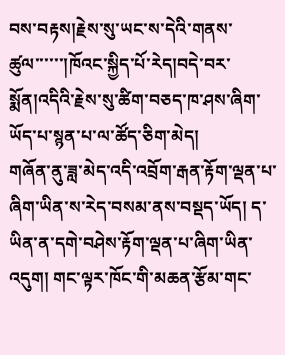བས་བརྟས།རྗེས་སུ་ཡང་ས་དེའི་གནས་ཚུལ་་་་་་།ཁོའང་སྐྱིད་པོ་རེད།བདེ་བར་སྨོན།འདིའི་རྗེས་སུ་ཚིག་བཅད་ཁ་ཤས་ཞིག་ཡོད་པ་སྙན་པ་ལ་ཚོད་ཅིག་མེད།
གཞོན་ནུ་ཟླ་མེད་འདི་འབྲོག་རྒན་རྟོག་ལྡན་པ་ཞིག་ཡིན་ས་རེད་བསམ་ནས་བསྡད་ཡོད། ད་ཡིན་ན་དགེ་བཤེས་རྟོག་ལྡན་པ་ཞིག་ཡིན་འདུག། གང་ལྟར་ཁོང་གི་མཆན་རྩོམ་གང་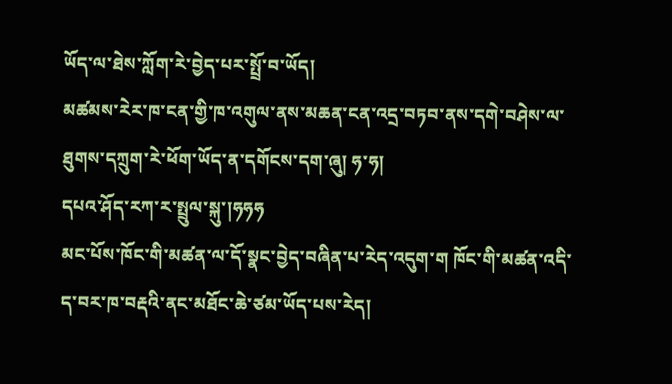ཡོད་ལ་ཐེས་ཀློག་རེ་བྱེད་པར་སྤྲོ་བ་ཡོད།
མཚམས་རེར་ཁ་ངན་གྱི་ཁ་འགུལ་ནས་མཆན་ངན་འདྲ་བཏབ་ནས་དགེ་བཤེས་ལ་ཐུགས་དཀྲུག་རེ་ཕོག་ཡོད་ན་དགོངས་དག་ཞུ། ཧ་ཧ།
དཔའ་ཤོད་རཀ་ར་སྤྲུལ་སྐུ་།ཧཧཧ
མང་པོས་ཁོང་གི་མཚན་ལ་དོ་སྣང་བྱེད་བཞིན་པ་རེད་འདུག་ག ཁོང་གི་མཚན་འདི་ད་བར་ཁ་བརྡའི་ནང་མཐོང་ཆེ་ཙམ་ཡོད་པས་རེད།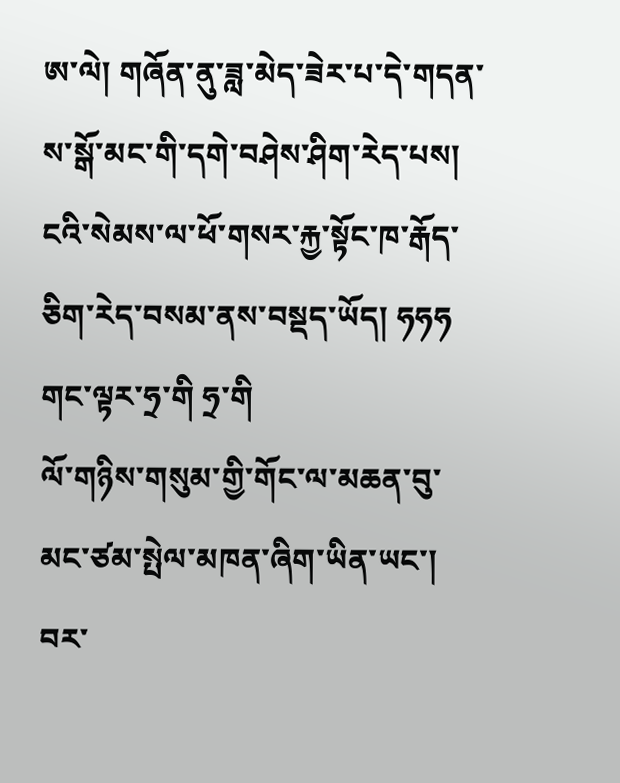ཨ་ལེ། གཞོན་ནུ་ཟླ་མེད་ཟེར་པ་དེ་གདན་ས་སྒོ་མང་གི་དགེ་བཤེས་ཤིག་རེད་པས། ངའི་སེམས་ལ་ཕོ་གསར་རྐྱ་སྟོང་ཁ་རྒོད་ཅིག་རེད་བསམ་ནས་བསྡད་ཡོད། ཧཧཧ གང་ལྟར་ཧྲ་གི ཧྲ་གི
ལོ་གཉིས་གསུམ་གྱི་གོང་ལ་མཆན་བུ་མང་ཙམ་སྤེལ་མཁན་ཞིག་ཡིན་ཡང་། བར་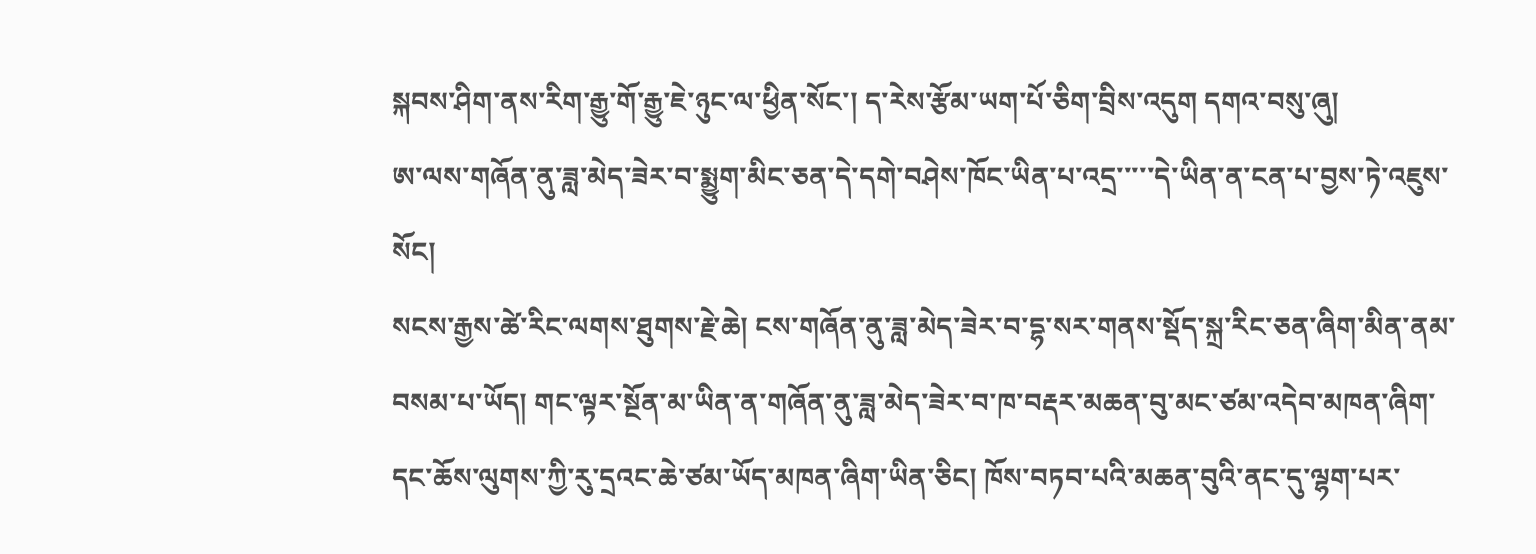སྐབས་ཤིག་ནས་རིག་རྒྱུ་གོ་རྒྱུ་ཇེ་ཉུང་ལ་ཕྱིན་སོང་། ད་རེས་རྩོམ་ཡག་པོ་ཅིག་བྲིས་འདུག དགའ་བསུ་ཞུ།
ཨ་ལས་གཞོན་ནུ་ཟླ་མེད་ཟེར་བ་སྨྱུག་མིང་ཅན་དེ་དགེ་བཤེས་ཁོང་ཡིན་པ་འདྲ་་་་་དེ་ཡིན་ན་ངན་པ་བྱས་ཏེ་འཇུས་སོང།
སངས་རྒྱས་ཚེ་རིང་ལགས་ཐུགས་རྗེ་ཆེ། ངས་གཞོན་ནུ་ཟླ་མེད་ཟེར་བ་དྷ་སར་གནས་སྡོད་སྐྲ་རིང་ཅན་ཞིག་མིན་ནམ་བསམ་པ་ཡོད། གང་ལྟར་སྔོན་མ་ཡིན་ན་གཞོན་ནུ་ཟླ་མེད་ཟེར་བ་ཁ་བརྡར་མཆན་བུ་མང་ཙམ་འདེབ་མཁན་ཞིག་དང་ཆོས་ལུགས་ཀྱི་རུ་དྲའང་ཆེ་ཙམ་ཡོད་མཁན་ཞིག་ཡིན་ཅིང། ཁོས་བཏབ་པའི་མཆན་བུའི་ནང་དུ་ལྷག་པར་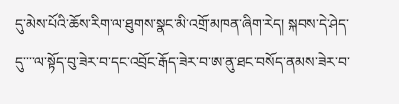དུ་མེས་པོའི་ཆོས་རིག་ལ་ཐུགས་སྣང་མི་འགྲོ་མཁན་ཞིག་རེད། སྐབས་དེ་ཤེད་དུ་་་་ལ་སྟོད་བུ་ཟེར་བ་དང་འབྲོང་རྒོད་ཟེར་བ་ཨ་ནུ་ཐང་བསོད་ནམས་ཟེར་བ་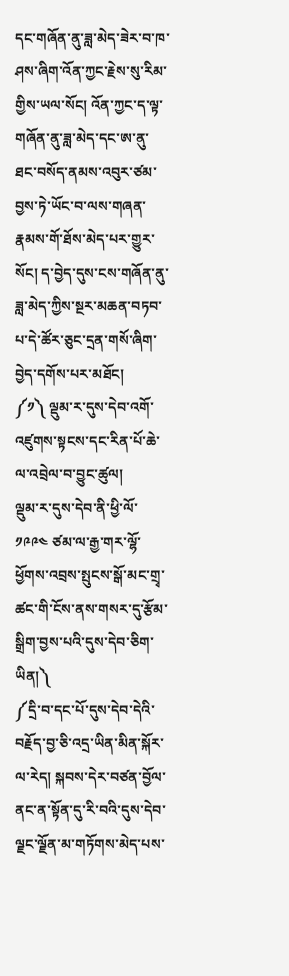དང་གཞོན་ནུ་ཟླ་མེད་ཟེར་བ་ཁ་ཤས་ཞིག་འོན་ཀྱང་རྗེས་སུ་རིམ་གྱིས་ཡལ་སོང། འོན་ཀྱང་ད་ལྟ་གཞོན་ནུ་ཟླ་མེད་དང་ཨ་ནུ་ཐང་བསོད་ནམས་འབུར་ཙམ་བྱས་ཏེ་ཡོང་བ་ལས་གཞན་རྣམས་གོ་ཐོས་མེད་པར་གྱུར་སོང། ད་བྱེད་དུས་ངས་གཞོན་ནུ་ཟླ་མེད་ཀྱིས་སྔར་མཆན་བཏབ་པ་དེ་ཚོར་ཅུང་དྲན་གསོ་ཞིག་བྱེད་དགོས་པར་མཐོང།
༼༡༽ ལྡུམ་ར་དུས་དེབ་འགོ་འཛུགས་སྟངས་དང་རིན་པོ་ཆེ་ལ་འབྲེལ་བ་བྱུང་ཚུལ།
ལྡུམ་ར་དུས་དེབ་ནི་ཕྱི་ལོ་༡༩༩༤ ཙམ་ལ་རྒྱ་གར་ལྷོ་ཕྱོགས་འབྲས་སྤུངས་སྒོ་མང་གྲྭ་ཚང་གི་ངོས་ནས་གསར་དུ་རྩོམ་སྒྲིག་བྱས་པའི་དུས་དེབ་ཅིག་ཡིན།༽
༼དྲི་བ་དང་པོ་དུས་དེབ་དེའི་བརྗོད་བྱ་ཅི་འདྲ་ཡིན་མིན་སྐོར་ལ་རེད། སྐབས་དེར་བཙན་བྱོལ་ནང་ན་སྟོན་དུ་རི་བའི་དུས་དེབ་ལྗང་ལྗོན་མ་གཏོགས་མེད་པས་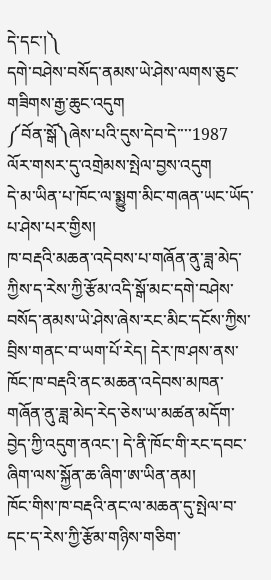དེ་དང་།༽
དགེ་བཤེས་བསོད་ནམས་ཡེ་ཤེས་ལགས་ཅུང་གཟིགས་རྒྱ་ཆུང་འདུག
༼བོན་སྒོ༽ཞེས་པའི་དུས་དེབ་དེ་་་་1987 ལོར་གསར་དུ་འགྲེམས་སྤེལ་བྱས་འདུག
དེ་མ་ཡིན་པ་ཁོང་ལ་སྨྱུག་མིང་གཞན་ཡང་ཡོད་པ་ཤེས་པར་གྱིས།
ཁ་བརྡའི་མཆན་འདེབས་པ་གཞོན་ནུ་ཟླ་མེད་ཀྱིས་ད་རེས་ཀྱི་རྩོམ་འདི་སྒོ་མང་དགེ་བཤེས་བསོད་ནམས་ཡེ་ཤེས་ཞེས་རང་མིང་དངོས་ཀྱིས་བྲིས་གནང་བ་ཡག་པོ་རེད། དེར་ཁ་ཤས་ནས་ཁོང་ཁ་བརྡའི་ནང་མཆན་འདེབས་མཁན་གཞོན་ནུ་ཟླ་མེད་རེད་ཅེས་ཡ་མཚན་མདོག་བྱེད་ཀྱི་འདུག་ནའང་། དེ་ནི་ཁོང་གི་རང་དབང་ཞིག་ལས་སྐྱོན་ཆ་ཞིག་ཨ་ཡིན་ནམ།
ཁོང་གིས་ཁ་བརྡའི་ནང་ལ་མཆན་དུ་སྤེལ་བ་དང་ད་རེས་ཀྱི་རྩོམ་གཉིས་གཅིག་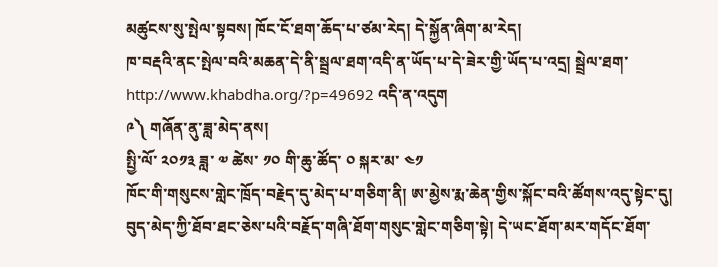མཚུངས་སུ་སྤེལ་སྟབས། ཁོང་ངོ་ཐག་ཆོད་པ་ཙམ་རེད། དེ་སྐྱོན་ཞིག་མ་རེད།
ཁ་བརྡའི་ནང་སྤེལ་བའི་མཆན་དེ་ནི་སྦྲལ་ཐག་འདི་ན་ཡོད་པ་དེ་ཟེར་གྱི་ཡོད་པ་འདྲ། སྦྲེལ་ཐག་ http://www.khabdha.org/?p=49692 འདི་ན་འདུག
༩༽ གཞོན་ནུ་ཟླ་མེད་ནས།
སྤྱི་ལོ་ ༢༠༡༣ ཟླ་ ༧ ཚེས་ ༡༠ གི་ཆུ་ཚོད་ ༠ སྐར་མ་ ༤༡
ཁོང་གི་གསུངས་གླེང་ཁྲོད་བརྗེད་དུ་མེད་པ་གཅིག་ནི། ཨ་མྱེས་རྨ་ཆེན་གྱིས་སྐོང་བའི་ཚོགས་འདུ་སྟེང་དུ། བུད་མེད་ཀྱི་ཐོབ་ཐང་ཅེས་པའི་བརྗོད་གཞི་ཐོག་གསུང་གླེང་གཅིག་སྟེ། དེ་ཡང་ཐོག་མར་གདོང་ཐོག་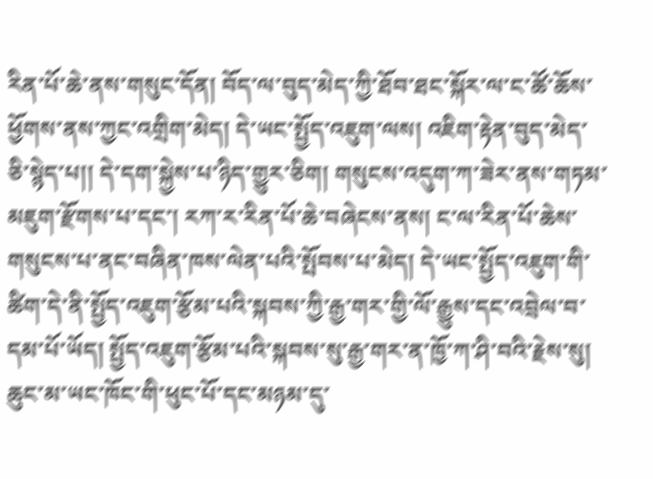རིན་པོ་ཆེ་ནས་གསུང་དོན། བོད་ལ་བུད་མེད་ཀྱི་ཐོབ་ཐང་སྐོར་ལ་ང་ཚོ་ཆོས་ཕྱོགས་ནས་ཀྱང་འགྲིག་མེད། དེ་ཡང་སྤྱོད་འཇུག་ལས། འཇིག་རྟེན་བུད་མེད་ཅི་སྙེད་པ།། དེ་དག་སྐྱེས་པ་ཉིད་གྱུར་ཅིག། གསུངས་འདུག་ཀ་ཟེར་ནས་གཏམ་མཇུག་རྫོགས་པ་དང་། རཀ་ར་རིན་པོ་ཆེ་བཞེངས་ནས། ང་ལ་རིན་པོ་ཆེས་གསུངས་པ་ནང་བཞིན་ཁས་ལེན་པའི་སྤོབས་པ་མེད། དེ་ཡང་སྤྱོད་འཇུག་གི་ཚིག་དེ་ནི་སྤྱོད་འཇུག་རྩོམ་པའི་སྐབས་ཀྱི་རྒྱ་གར་གྱི་ལོ་རྒྱུས་དང་འབྲེལ་བ་དམ་པོ་ཡོད། སྤྱོད་འཇུག་རྩོམ་པའི་སྐབས་སུ་རྒྱ་གར་ན་ཁྱོ་ཀ་ཤི་བའི་རྗེས་སུ། ཆུང་མ་ཡང་ཁོང་གི་ཕུང་པོ་དང་མཉམ་དུ་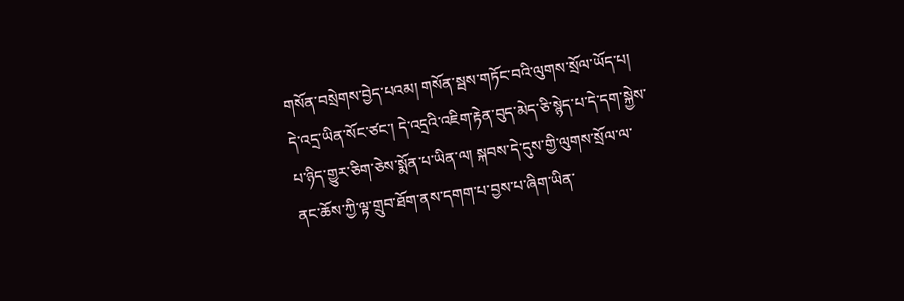གསོན་བསྲེགས་བྱེད་པའམ། གསོན་སྦས་གཏོང་བའི་ལུགས་སྲོལ་ཡོད་པ། དེ་འདྲ་ཡིན་སོང་ཙང་། དེ་འདྲའི་འཇིག་རྟེན་བུད་མེད་ཅི་སྙེད་པ་དེ་དག་སྐྱེས་པ་ཉིད་གྱུར་ཅིག་ཅེས་སྨོན་པ་ཡིན་ལ། སྐབས་དེ་དུས་གྱི་ལུགས་སྲོལ་ལ་ནང་ཆོས་ཀྱི་ལྟ་གྲུབ་ཐོག་ནས་དགག་པ་བྱས་པ་ཞིག་ཡིན་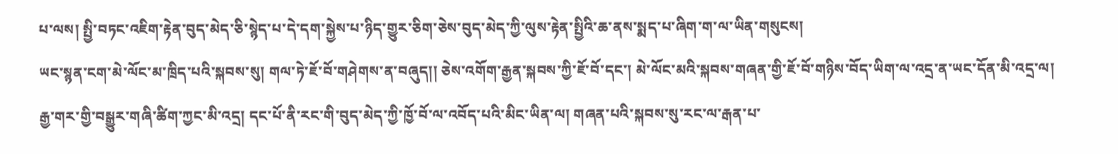པ་ལས། སྤྱི་བཏང་འཇིག་རྟེན་བུད་མེད་ཅི་སྙེད་པ་དེ་དག་སྐྱེས་པ་ཉིད་གྱུར་ཅིག་ཅེས་བུད་མེད་ཀྱི་ལུས་རྟེན་སྤྱིའི་ཆ་ནས་སྨད་པ་ཞིག་ག་ལ་ཡིན་གསུངས།
ཡང་སྙན་ངག་མེ་ལོང་མ་ཁྲིད་པའི་སྐབས་སུ། གལ་ཏེ་ཇོ་བོ་གཤེགས་ན་བཞུད།། ཅེས་འགོག་རྒྱན་སྐབས་ཀྱི་ཇོ་བོ་དང་། མེ་ལོང་མའི་སྐབས་གཞན་གྱི་ཇོ་བོ་གཉིས་བོད་ཡིག་ལ་འདྲ་ན་ཡང་དོན་མི་འདྲ་ལ། རྒྱ་གར་གྱི་བསྒྱུར་གཞི་ཚིག་ཀྱང་མི་འདྲ། དང་པོ་ནི་རང་གི་བུད་མེད་ཀྱི་ཁྱོ་བོ་ལ་འབོད་པའི་མིང་ཡིན་ལ། གཞན་པའི་སྐབས་སུ་རང་ལ་རྒན་པ་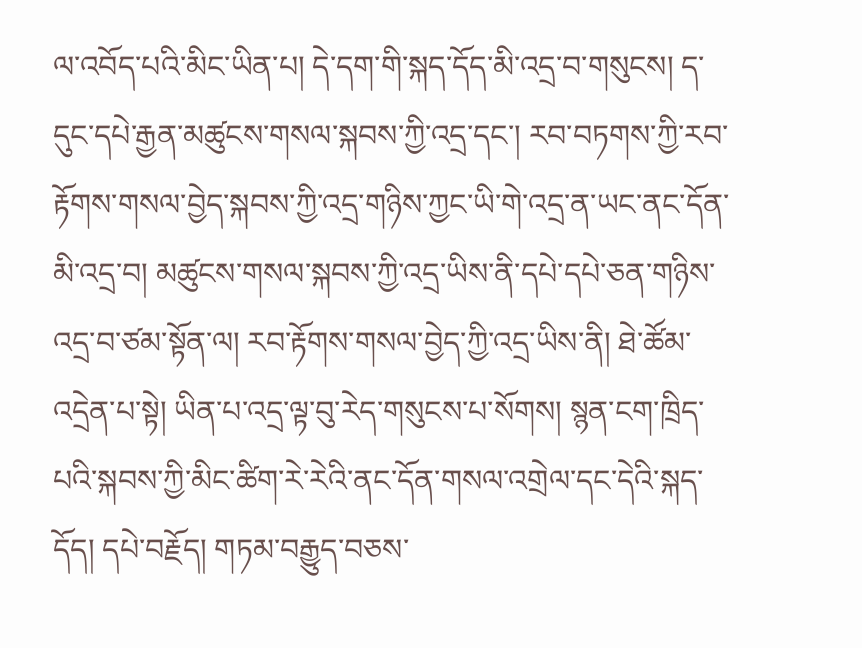ལ་འབོད་པའི་མིང་ཡིན་པ། དེ་དག་གི་སྐད་དོད་མི་འདྲ་བ་གསུངས། ད་དུང་དཔེ་རྒྱན་མཚུངས་གསལ་སྐབས་ཀྱི་འདྲ་དང་། རབ་བཏགས་ཀྱི་རབ་རྟོགས་གསལ་བྱེད་སྐབས་ཀྱི་འདྲ་གཉིས་ཀྱང་ཡི་གེ་འདྲ་ན་ཡང་ནང་དོན་མི་འདྲ་བ། མཚུངས་གསལ་སྐབས་ཀྱི་འདྲ་ཡིས་ནི་དཔེ་དཔེ་ཅན་གཉིས་འདྲ་བ་ཙམ་སྟོན་ལ། རབ་རྟོགས་གསལ་བྱེད་ཀྱི་འདྲ་ཡིས་ནི། ཐེ་ཚོམ་འདྲེན་པ་སྟེ། ཡིན་པ་འདྲ་ལྟ་བུ་རེད་གསུངས་པ་སོགས། སྙན་ངག་ཁྲིད་པའི་སྐབས་ཀྱི་མིང་ཚིག་རེ་རེའི་ནང་དོན་གསལ་འགྲེལ་དང་དེའི་སྐད་དོད། དཔེ་བརྗོད། གཏམ་བརྒྱུད་བཅས་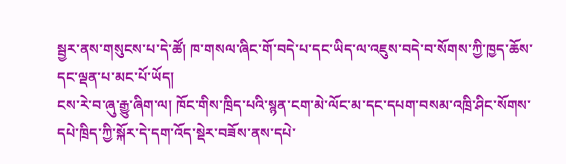སྦྱར་ནས་གསུངས་པ་དེ་ཚོ། ཁ་གསལ་ཞིང་གོ་བདེ་པ་དང་ཡིད་ལ་འཇུས་བདེ་བ་སོགས་ཀྱི་ཁྱད་ཆོས་དང་ལྡན་པ་མང་པོ་ཡོད།
ངས་རེ་བ་ཞུ་རྒྱུ་ཞིག་ལ། ཁོང་གིས་ཁྲིད་པའི་སྙན་ངག་མེ་ལོང་མ་དང་དཔག་བསམ་འཁྲི་ཤིང་སོགས་དཔེ་ཁྲིད་ཀྱི་སྐོར་དེ་དག་འོད་སྡེར་བཟོས་ནས་དཔེ་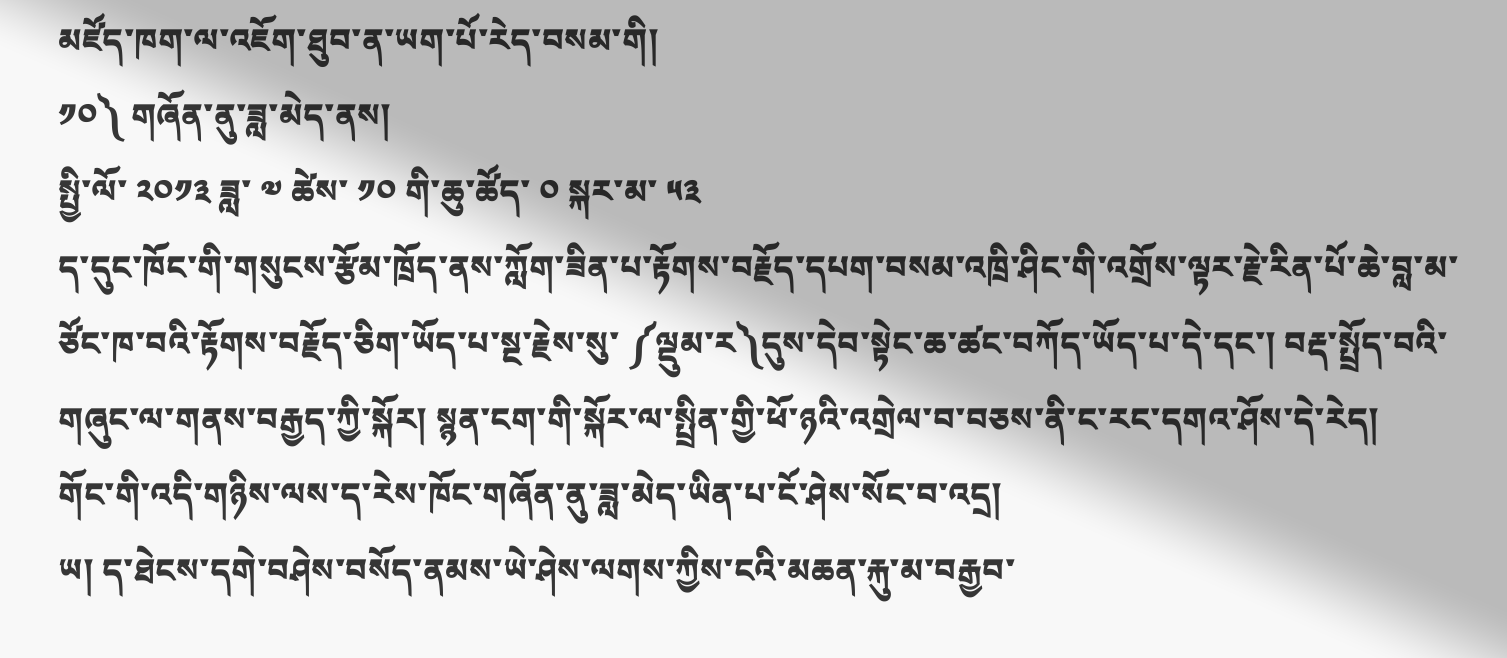མཛོད་ཁག་ལ་འཇོག་ཐུབ་ན་ཡག་པོ་རེད་བསམ་གི།
༡༠༽ གཞོན་ནུ་ཟླ་མེད་ནས།
སྤྱི་ལོ་ ༢༠༡༣ ཟླ་ ༧ ཚེས་ ༡༠ གི་ཆུ་ཚོད་ ༠ སྐར་མ་ ༥༣
ད་དུང་ཁོང་གི་གསུངས་རྩོམ་ཁྲོད་ནས་ཀློག་ཟིན་པ་རྟོགས་བརྗོད་དཔག་བསམ་འཁྲི་ཤིང་གི་འགྲོས་ལྟར་རྗེ་རིན་པོ་ཆེ་བླ་མ་ཙོང་ཁ་བའི་རྟོགས་བརྗོད་ཅིག་ཡོད་པ་སྔ་རྗེས་སུ་ ༼ལྡུམ་ར༽དུས་དེབ་སྟེང་ཆ་ཚང་བཀོད་ཡོད་པ་དེ་དང་། བརྡ་སྤྲོད་བའི་གཞུང་ལ་གནས་བརྒྱད་ཀྱི་སྐོར། སྙན་ངག་གི་སྐོར་ལ་སྤྲིན་གྱི་ཕོ་ཉའི་འགྲེལ་བ་བཅས་ནི་ང་རང་དགའ་ཤོས་དེ་རེད།
གོང་གི་འདི་གཉིས་ལས་ད་རེས་ཁོང་གཞོན་ནུ་ཟླ་མེད་ཡིན་པ་ངོ་ཤེས་སོང་བ་འདྲ།
ཡ། ད་ཐེངས་དགེ་བཤེས་བསོད་ནམས་ཡེ་ཤེས་ལགས་ཀྱིས་ངའི་མཆན་རྐུ་མ་བརྒྱབ་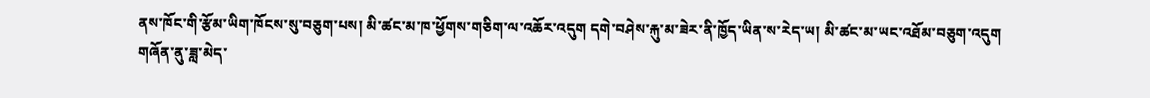ནས་ཁོང་གི་རྩོམ་ཡིག་ཁོངས་སུ་བཅུག་པས། མི་ཚང་མ་ཁ་ཕྱོགས་གཅིག་ལ་འཆོར་འདུག དགེ་བཤེས་རྐུ་མ་ཟེར་ནི་ཁྱོད་ཡིན་ས་རེད་ཡ། མི་ཚང་མ་ཡང་འཐོམ་བཅུག་འདུག
གཞོན་ནུ་ཟླ་མེད་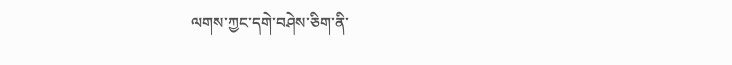ལགས་ཀྱང་དགེ་བཤེས་ཅིག་ནི་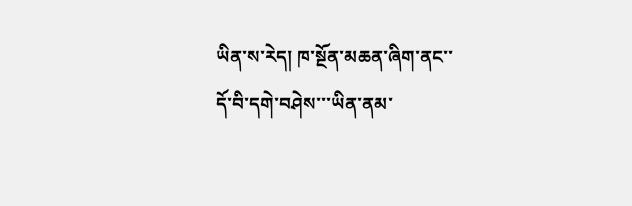ཡིན་ས་རེད། ཁ་སྔོན་མཆན་ཞིག་ནང་་དོ་བི་དགེ་བཤེས་་་ཡིན་ནམ་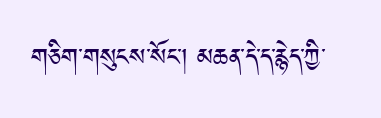གཅིག་གསུངས་སོང་། མཆན་དེ་ད་རྙེད་ཀྱི་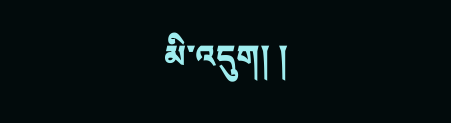མི་འདུག། །